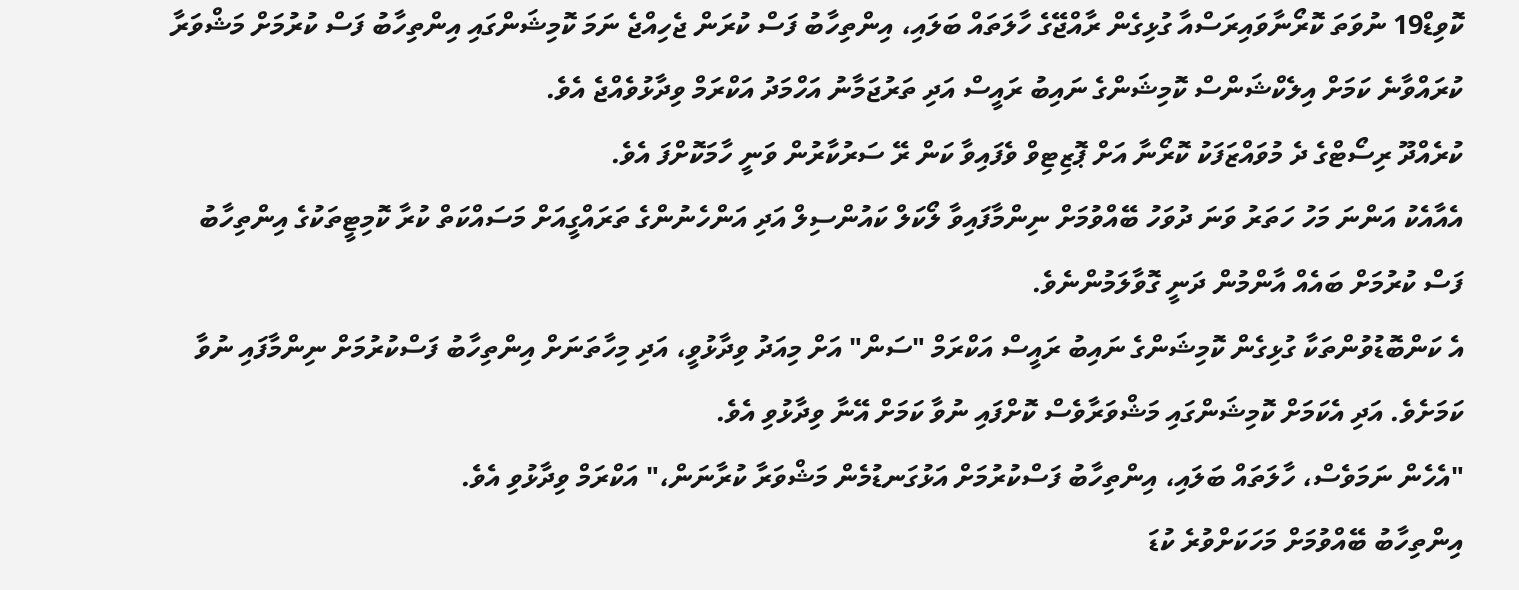ކޮވިޑް19 ނުވަތަ ކޮރޯނާވައިރަސްއާ ގުޅިގެން ރާއްޖޭގެ ހާލަތައް ބަލައި، އިންތިހާބު ފަސް ކުރަން ޖެހިއްޖެ ނަމަ ކޮމިޝަންގައި އިންތިހާބު ފަސް ކުރުމަށް މަޝްވަރާ ކުރައްވާނެ ކަމަށް އިލެކްޝަންސް ކޮމިޝަންގެ ނައިބު ރައީސް އަދި ތަރުޖަމާނު އަހްމަދު އަކްރަމް ވިދާޅުވެއްޖެ އެވެ.
ކުރެއްދޫ ރިސޯޓްގެ ދެ މުވައްޒަފަކު ކޮރޯނާ އަށް ޕޮޒިޓިވް ވެފައިވާ ކަން ރޭ ސަރުކާރުން ވަނީ ހާމަކޮށްފަ އެވެ.
އެއާއެކު އަންނަ މަހު ހަތަރު ވަނަ ދުވަހު ބޭއްވުމަށް ނިންމާފައިވާ ލޯކަލް ކައުންސިލް އަދި އަންހެނުންގެ ތަރައްގީއަށް މަސައްކަތް ކުރާ ކޮމިޓީތަކުގެ އިންތިހާބު ފަސް ކުރުމަށް ބައެއް އާންމުން ދަނީ ގޮވާލަމުންނެވެ.
އެ ކަންބޮޑުވުންތަކާ ގުޅިގެން ކޮމިޝަންގެ ނައިބު ރައީސް އަކްރަމް "ސަން" އަށް މިއަދު ވިދާޅުވީ، އަދި މިހާތަނަށް އިންތިހާބު ފަސްކުރުމަށް ނިންމާފައި ނުވާ ކަމަށެވެ. އަދި އެކަމަށް ކޮމިޝަންގައި މަޝްވަރާވެސް ކޮށްފައި ނުވާ ކަމަށް އޭނާ ވިދާޅުވި އެވެ.
"އެހެން ނަމަވެސް، ހާލަތައް ބަލައި، އިންތިހާބު ފަސްކުރުމަށް އަޅުގަނޑުމެން މަޝްވަރާ ކުރާނަން،" އަކްރަމް ވިދާޅުވި އެވެ.
އިންތިހާބު ބޭއްވުމަށް މަހަކަށްވުރެ ކުޑަ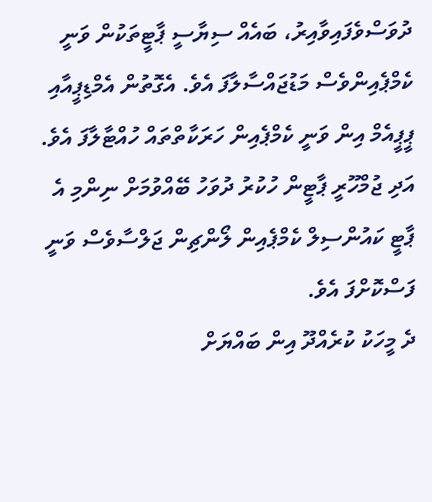ދުވަސްވެފައިވާއިރު، ބައެއް ސިޔާސީ ޕާޓީތަކުން ވަނީ ކެމްޕެއިންވެސް މަޑުޖައްސާލާފަ އެވެ. އެގޮތުން އެމްޑިޕީއާއި ޕީޕީއެމް އިން ވަނީ ކެމްޕެއިން ހަރަކާތްތައް ހުއްޓާލާފަ އެވެ. އަދި ޖުމްހޫރީ ޕާޓީން ހުކުރު ދުވަހު ބޭއްވުމަށް ނިންމި އެ ޕާޓީ ކައުންސިލް ކެމްޕެއިން ލޯންޗިން ޖަލްސާވެސް ވަނީ ފަސްކޮށްފަ އެވެ.
ދެ މީހަކު ކުރެއްދޫ އިން ބައްޔަށް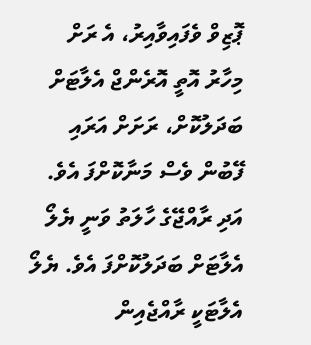ޕޮޒިވް ވެފައިވާއިރު، އެ ރަށް މިހާރު އޮތީ އޮރެންޖް އެލާޓަށް ބަދަލުކޮށް، ރަށަށް އަރައި ފޭބުން ވެސް މަނާކޮށްފަ އެވެ. އަދި ރާއްޖޭގެ ހާލަތު ވަނީ ޔެލޯ އެލާޓަށް ބަދަލުކޮށްފަ އެވެ. ޔެލޯ އެލާޓަކީ ރާއްޖެއިން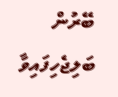ބޭރުން ބަލިޖެހިފައިވާ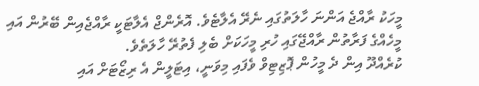މީހަކު ރާއްޖެ އަންނަ ހާލަތުގައި ނެރޭ އެލާޓެވެ. އޮރެންޖް އެލާޓަކީ ރާއްޖެއިން ބޭރުން އައި މީހެއްގެ ފަރާތުން ރާއްޖޭގައި ހުރި މީހަކަށް ބެލި ފެތުރޭ ހާލަތެވެ.
ކުރެއްދޫ އިން ދެ މީހުން ޕޮޒިޓިވް ވެފައި މިވަނީ، އިޓަލީން އެ ރިޒޯޓަށް އައި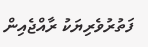ފަތުރުވެރިޔަކު ރާއްޖެއިން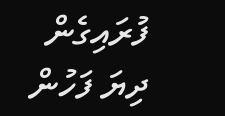ފުރައިގެން ދިޔަ ފަހުން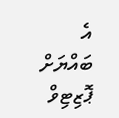އެ ބައްޔަށް ޕޮޒިޓިވް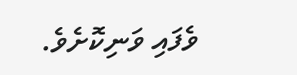ވެފައި ވަނިކޮށެވެ.